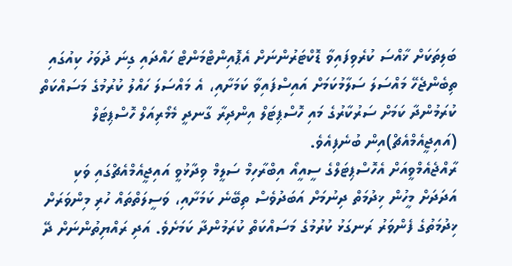ބަލިތަކަށް ޚާއްސަ ކުރެވިފައިވާ ޑޮކްޓަރުންނަށް އެޕޮއިންޓްމަންޓް ހައްދައި ގިނަ ދުވަހު ކިއުގައި ތިބެންޖެހޭ މައްސަލަ ސަލާމުކަމަށް އައިސްފައިވާ ކަމަށާއި، އެ މައްސަލަ ހައްލު ކުރުމުގެ މަސައްކަތް ކުރަމުންދާ ކަމަށް ސަރުކާރުގެ މައި ހޮސްޕިޓަލް އިންދިރާ ގާނދީ މެމޯރިއަލް ހޮސްޕިޓަލް (އައިޖީއެމްއެޗް)އިން ބުނެފިއެވެ.
ރާއްޖެއެމްވީއަށް އެހޮސްޕިޓަލްގެ ސީއީއޯ އިބްރާހިމް ސަލީމް ވިދާޅުވީ އައިޖީއެމްއެޗްގައި ވަކި އަދަދަށް މީހުން ޚިދުމަތް ދިނުމަށް އަބަދުވެސް ތިބޭނެ ކަމަށާއި، ވަސީލަތްތައް ހުރި މިންވަރަށް ޚިދުމަތުގެ ފެންވަރު ރަނގަޅު ކުރުމުގެ މަސައްކަތް ކުރަމުންދާ ކަމަށެވެ. އަދި ރައްޔިތުންނަށް ދޭ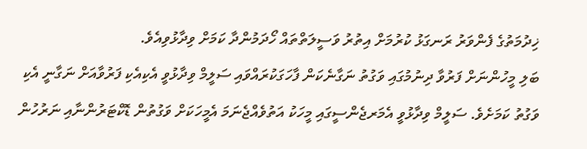ޚިދުމަތުގެ ފެންވަރު ރަނގަޅު ކުރުމަށް އިތުރު ވަސީލަތްތައް ހޯދަމުންދާ ކަމަށް ވިދާޅުވިއެވެ.
ބަލި މީހުންނަށް ފަރުވާ ދިނުމުގައި ވަގުތު ނަގާނެކަން ފާހަގަކުރައްވައި ސަލީމް ވިދާޅުވީ އެކިއެކި ފަރުވާއަށް ނަގާނީ އެކި ވަގުތު ކަމަށެވެ. ސަލީމް ވިދާޅުވީ އެމަރޖެންސީގައި މީހަކު އަތުވެއްޖެނަމަ އެމީހަކަށް ވަގުތުން ޑޮކްޓަރުންނާއި ނަރުހުން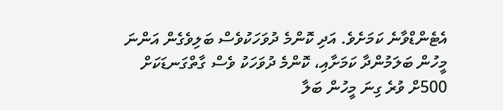އެޓެންޑްވާނެ ކަމަށެވެ. އަދި ކޮންމެ ދުވަހަކުވެސް ބަލިވެގެން އަންނަ މީހުން ބަލަމުންދާ ކަމަށާއި، ކޮންމެ ދުވަހަކު ވެސް ގާތްގަނޑަކަށް 500ށް ވުރެ ގިނަ މީހުން ބަލާ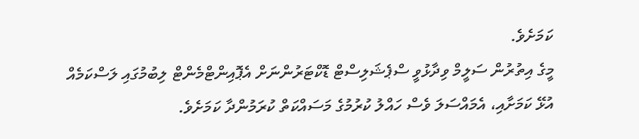ކަމަށެވެ.
މީގެ އިތުރުން ސަލީމް ވިދާޅުވީ ސްޕެޝަލިސްޓް ޑޮކްޓަރުންނަށް އެޕޮއިންޓްމެންޓް ލިބުމުގައި ލަސްކަމެއް އުޅޭ ކަމަށާއި، އެމައްސަލަ ވެސް ހައްލު ކުރުމުގެ މަސައްކަތް ކުރަމުންދާ ކަމަށެވެ.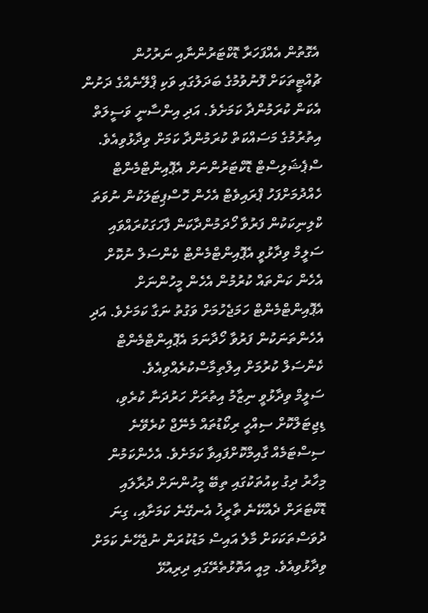އެގޮތުން އެއްފަހަރާ ޑޮކްޓަރުންނާއި ނަރުހުން ޗުއްޓީތަކަށް ފޮނުވުމުގެ ބަދަލުގައި ވަކި ޕްލޭނެއްގެ ދަށުން އެކަން ކުރަމުންދާ ކަމަށެވެ. އަދި އިންސާނީ ވަސީލަތް އިތުރުމުގެ މަސައްކަތް ކުރަމުންދާ ކަމަށް ވިދާޅުވިއެވެ.
ސްޕެޝަލިސްޓް ޑޮކްޓަރުންނަށް އެޕޮއިންޓްމެންޓް ހެއްދުމަށްފަހު ޕްރައިވެޓް އެހެން ހޮސްޕިޓަލަކުން ނުވަތަ ކްލިނިކަކުން ފަރުވާ ހޯދަމުންދާކަން ފާހަގަކުރައްވައި ސަލީމް ވިދާޅުވީ އެޕޮއިންޓްމެންޓް ކެންސަލް ނުކޮށް އެހެން ކަންތައް ކުރުމުން އެހެން މީހުންނަށް އެޕޮއިންޓްމެންޓް ހަމަޖެހުމަށް ވަގުތު ނަގާ ކަމަށެވެ. އަދި އެހެންތަނަކުން ފަރުވާ ހޯދާނަމަ އެޕޮއިންޓްމެންޓް ކެންސަލް ކުރުމަށް އިލްތިމާސްކުރެއްވިއެވެ.
ސަލީމް ވިދާޅުވީ ނިޒާމު އިތުރަށް ހަރުދަނާ ކުރެވި، ޑިޖިޓަލްކޮށް ސިއްހީ ރިކޯޑުތައް މެނޭޖް ކުރެވޭނެ ސިސްޓަމެއް ގާއިމްކޮށްފައިވާ ކަމަށެވެ. އެހެންކަމުން މިހާރު ދިގު ކިއުތަކުގައި ތިބޭ މީހުންނަށް ދުރާލައި ޑޮކްޓަރަށް ދެއްކޭނެ ތާރީޚު އެނގޭނެ ކަމަށާއި، ގިނަ ދުވަސްތަކަކަށް މާލެ އައިސް މަޑުކުރަން ނުޖެހޭނެ ކަމަށް ވިދާޅުވިއެވެ. މިއީ އަތޮޅުތެރޭގައި ދިރިއުޅޭ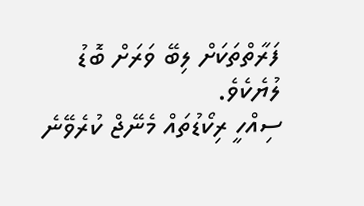ފަރާތްތަކަށް ލިބޭ ވަރަށް ބޮޑު ލުޔެކެވެ.
ސިއްހީ ރިކޯޑުތައް މެނޭޖް ކުރެވޭނެ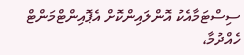ސިސްޓަމާއެކު އޮންލައިންކޮށް އެޕޮއިންޓްމަންޓް ހެއްދުމާ،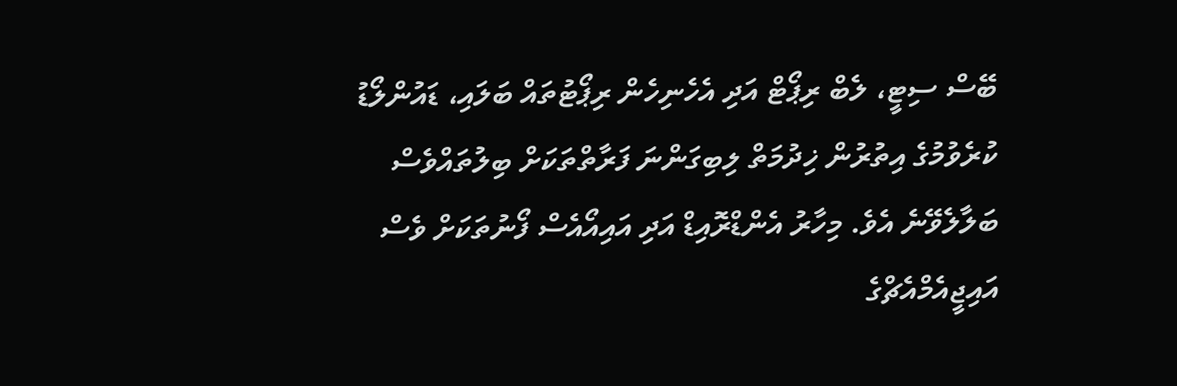ބޭސް ސިޓީ، ލެބް ރިޕޯޓް އަދި އެހެނިހެން ރިޕޯޓުތައް ބަލައި، ޑައުންލޯޑު ކުރެވުމުގެ އިތުރުން ޚިދުމަތް ލިބިގަންނަ ފަރާތްތަކަށް ބިލުތައްވެސް ބަލާލެވޭނެ އެވެ. މިހާރު އެންޑްރޮއިޑް އަދި އައިއޯއެސް ފޯނުތަކަށް ވެސް އައިޖީއެމްއެޗްގެ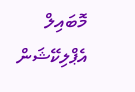މޮބައިލް އެޕްލިކޭޝަން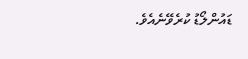ޑައުންލޯޑު ކުރެވޭނެއެވެ.